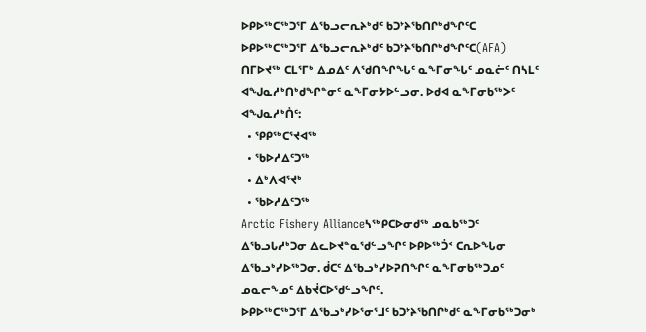ᐅᑭᐅᖅᑕᖅᑐᕐᒥ ᐃᖃᓗᓕᕆᔨᒃᑯᑦ ᑲᑐᔾᔨᖃᑎᒋᒃᑯᖏᑦᑕ
ᐅᑭᐅᖅᑕᖅᑐᕐᒥ ᐃᖃᓗᓕᕆᔨᒃᑯᑦ ᑲᑐᔾᔨᖃᑎᒋᒃᑯᖏᑦᑕ(AFA) ᑎᒥᐅᔪᖅ ᑕᒪᕐᒥᒃ ᐃᓄᐃᑦ ᐱᖁᑎᖏᖓᑦ ᓇᖕᒥᓂᖓᑦ ᓄᓇᓖᑦ ᑎᓴᒪᑦ ᐊᖑᓇᓱᒃᑎᒃᑯᖏᓐᓂᑦ ᓇᖕᒥᓂᔭᐅᓪᓗᓂ. ᐅᑯᐊ ᓇᖕᒥᓂᑲᖅᐳᑦ ᐊᖑᓇᓱᒃᑏᑦ:
  • ᕿᑭᖅᑕᕐᔪᐊᖅ
  • ᖃᐅᓱᐃᑦᑐᖅ
  • ᐃᒃᐱᐊᕐᔪᒃ
  • ᖃᐅᓱᐃᑦᑐᖅ
Arctic Fishery Allianceᓴᖅᑭᑕᐅᓂᑯᖅ ᓄᓇᑲᖅᑐᑦ ᐃᖃᓗᒐᓱᒃᑐᓂ ᐃᓚᐅᔪᓐᓇᖁᓪᓗᖏᑦ ᐅᑭᐅᖅᑑᑉ ᑕᕆᐅᖓᓂ ᐃᖃᓗᒃᓯᐅᖅᑐᓂ. ᑰᑕᑦ ᐃᖃᓗᒃᓯᐅᕈᑎᖏᑦ ᓇᖕᒥᓂᑲᖅᑐᓄᑦ ᓄᓇᓕᖕᓄᑦ ᐃᑲᔫᑕᐅᖁᓪᓗᖏᑦ.
ᐅᑭᐅᖅᑕᖅᑐᕐᒥ ᐃᖃᓗᒃᓯᐅᕐᓂᕐᒧᑦ ᑲᑐᔾᔨᖃᑎᒋᒃᑯᑦ ᓇᖕᒥᓂᑲᖅᑐᓂᒃ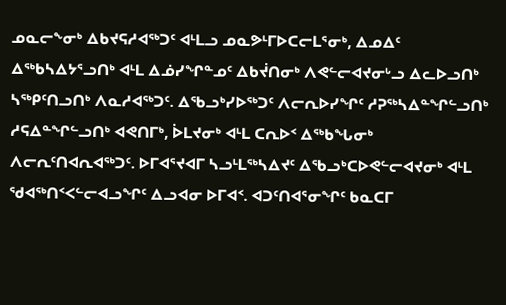ᓄᓇᓕᖕᓂᒃ ᐃᑲᔪᕋᓱᐊᖅᑐᑦ ᐊᒻᒪᓗ ᓄᓇᕗᒻᒥᐅᑕᓕᒪᕐᓂᒃ, ᐃᓄᐃᑦ ᐃᖅᑲᓴᐃᔭᕐᓗᑎᒃ ᐊᒻᒪ ᐃᓅᓯᖏᓐᓄᑦ ᐃᑲᔫᑎᓂᒃ ᐱᕙᓪᓕᐊᔪᓂᒡᓗ ᐃᓚᐅᓗᑎᒃ ᓴᖅᑭᑦᑎᓗᑎᒃ ᐱᓇᓱᐊᖅᑐᑦ. ᐃᖃᓗᒃᓯᐅᖅᑐᑦ ᐱᓕᕆᐅᓯᖏᑦ ᓱᕈᖅᓴᐃᓐᖏᓪᓗᑎᒃ ᓱᕋᐃᓐᖏᓪᓗᑎᒃ ᐊᕙᑎᒥᒃ, ᐆᒪᔪᓂᒃ ᐊᒻᒪ ᑕᕆᐅᑉ ᐃᖅᑲᖓᓂᒃ ᐱᓕᕆᑦᑎᐊᕆᐊᖅᑐᑦ. ᐅᒥᐊᕐᔪᐊᒥ ᓴᓗᒻᒪᖅᓴᐃᔪᑦ ᐃᖃᓗᒃᑕᐅᕙᓪᓕᐊᔪᓂᒃ ᐊᒻᒪ ᖁᐊᖅᑎᑉᐸᓪᓕᐊᓗᖏᑦ ᐃᓗᐊᓂ ᐅᒥᐊᑉ. ᐊᑐᑦᑎᐊᕐᓂᖏᑦ ᑲᓇᑕᒥ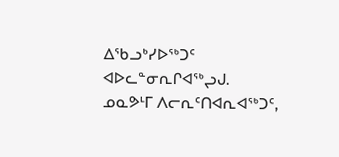ᐃᖃᓗᒃᓯᐅᖅᑐᑦ ᐊᐅᓚᓐᓂᕆᒋᐊᖅᖢᒍ. ᓄᓇᕗᒻᒥ ᐱᓕᕆᑦᑎᐊᕆᐊᖅᑐᑦ,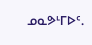ᓄᓇᕗᒻᒥᐅᑦ.